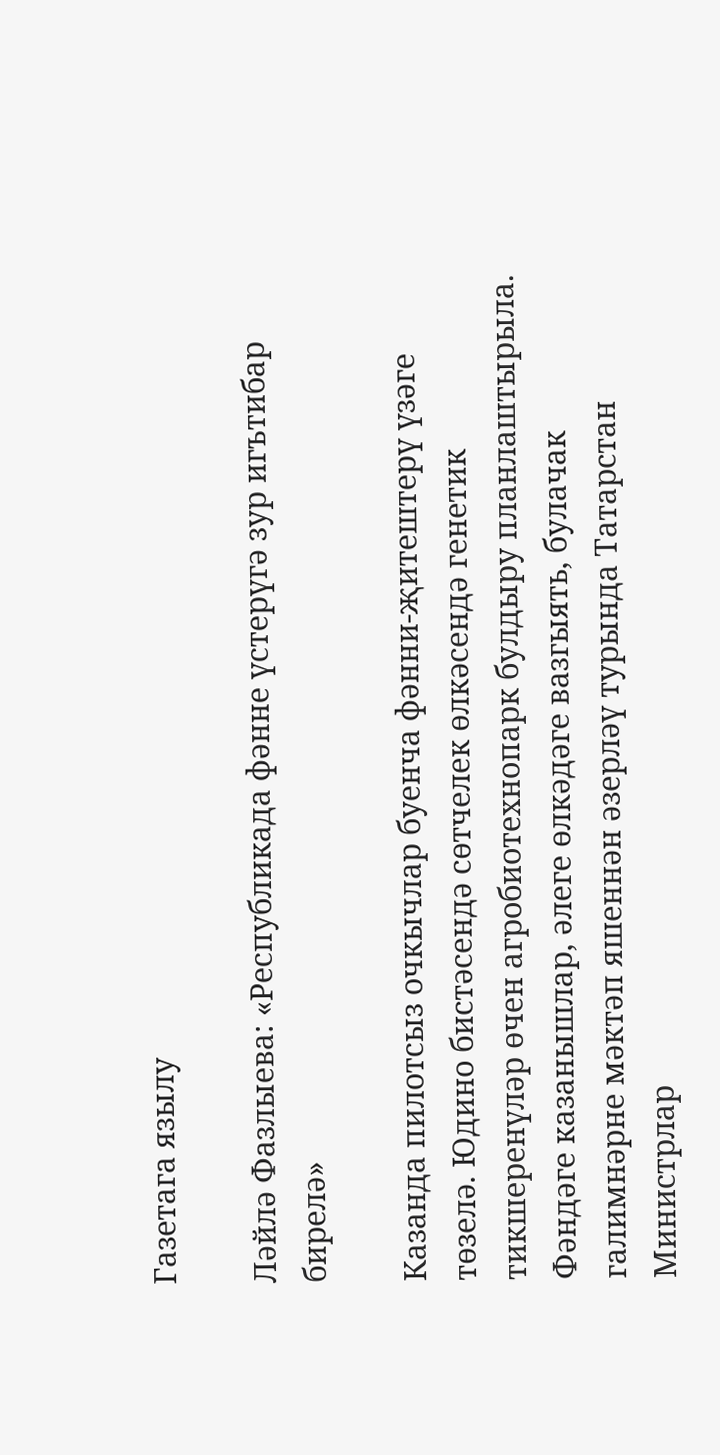Газетага язылу

Ләйлә Фазлыева: «Республикада фәнне үстерүгә зур игътибар бирелә»

Казанда пилотсыз очкычлар буенча фәнни-җитештерү үзәге төзелә. Юдино бистәсендә сөтчелек өлкәсендә генетик тикшеренүләр өчен агробиотехнопарк булдыру планлаштырыла. Фәндәге казанышлар, әлеге өлкәдәге вазгыять, булачак галимнәрне мәктәп яшеннән әзерләү турында Татарстан Министрлар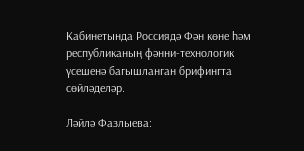Кабинетында Россиядә Фән көне һәм республиканың фәнни-технологик үсешенә багышланган брифингта сөйләделәр.

Ләйлә Фазлыева: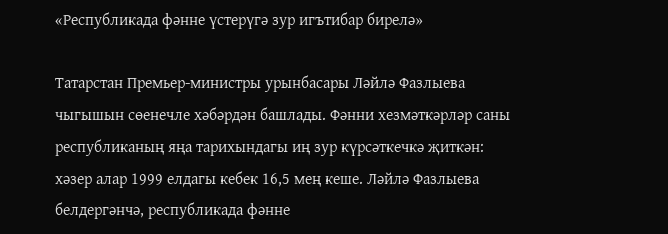«Республикада фәнне үстерүгә зур игътибар бирелә»

Татарстан Премьер-министры урынбасары Ләйлә Фазлыева чыгышын сөенечле хәбәрдән башлады. Фәнни хезмәткәрләр саны республиканың яңа тарихындагы иң зур күрсәткечкә җиткән: хәзер алар 1999 елдагы кебек 16,5 мең кеше. Ләйлә Фазлыева белдергәнчә, республикада фәнне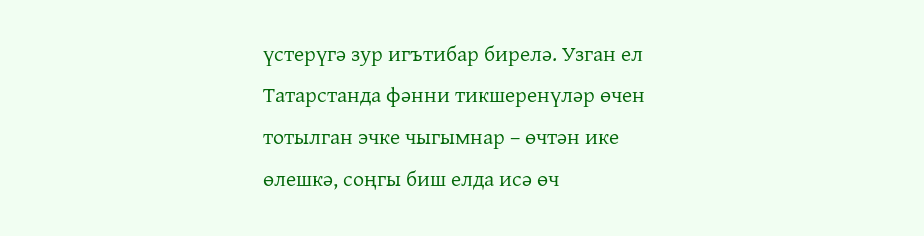үстерүгә зур игътибар бирелә. Узган ел Татарстанда фәнни тикшеренүләр өчен тотылган эчке чыгымнар – өчтән ике өлешкә, соңгы биш елда исә өч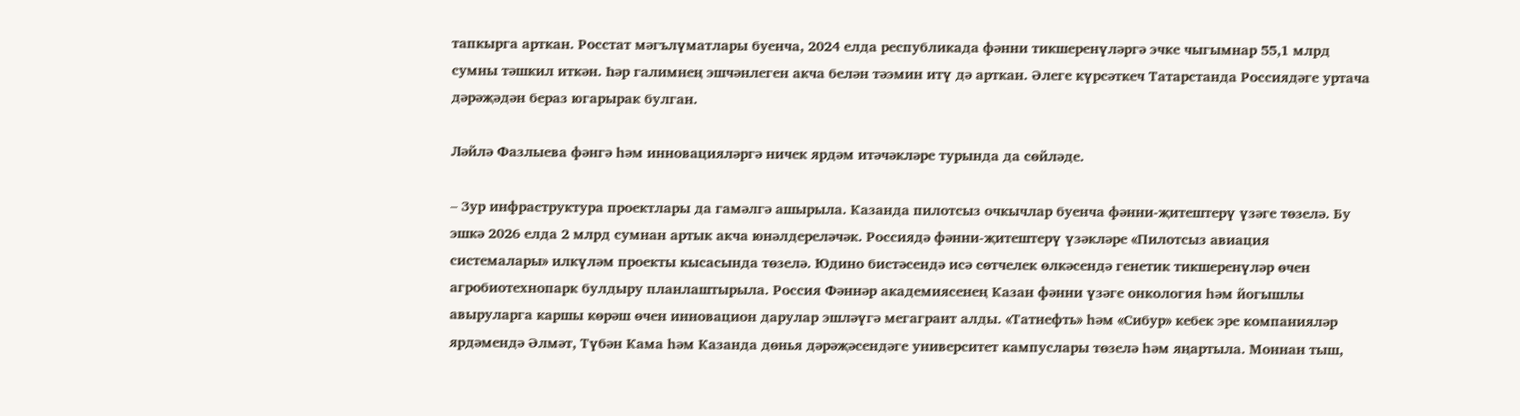тапкырга арткан. Росстат мәгълүматлары буенча, 2024 елда республикада фәнни тикшеренүләргә эчке чыгымнар 55,1 млрд сумны тәшкил иткән. Һәр галимнең эшчәнлеген акча белән тәэмин итү дә арткан. Әлеге күрсәткеч Татарстанда Россиядәге уртача дәрәҗәдән бераз югарырак булган.

Ләйлә Фазлыева фәнгә һәм инновацияләргә ничек ярдәм итәчәкләре турында да сөйләде.

– Зур инфраструктура проектлары да гамәлгә ашырыла. Казанда пилотсыз очкычлар буенча фәнни-җитештерү үзәге төзелә. Бу эшкә 2026 елда 2 млрд сумнан артык акча юнәлдереләчәк. Россиядә фәнни-җитештерү үзәкләре «Пилотсыз авиация системалары» илкүләм проекты кысасында төзелә. Юдино бистәсендә исә сөтчелек өлкәсендә генетик тикшеренүләр өчен агробиотехнопарк булдыру планлаштырыла. Россия Фәннәр академиясенең Казан фәнни үзәге онкология һәм йогышлы авыруларга каршы көрәш өчен инновацион дарулар эшләүгә мегагрант алды. «Татнефть» һәм «Сибур» кебек эре компанияләр ярдәмендә Әлмәт, Түбән Кама һәм Казанда дөнья дәрәҗәсендәге университет кампуслары төзелә һәм яңартыла. Моннан тыш,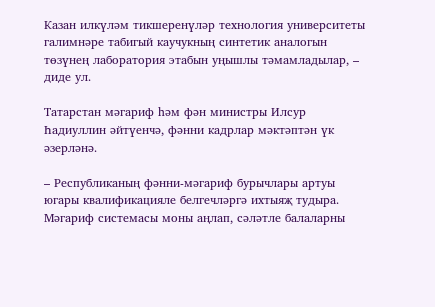Казан илкүләм тикшеренүләр технология университеты галимнәре табигый каучукның синтетик аналогын төзүнең лаборатория этабын уңышлы тәмамладылар, – диде ул.

Татарстан мәгариф һәм фән министры Илсур Һадиуллин әйтүенчә, фәнни кадрлар мәктәптән үк әзерләнә.

– Республиканың фәнни-мәгариф бурычлары артуы югары квалификацияле белгечләргә ихтыяҗ тудыра. Мәгариф системасы моны аңлап, сәләтле балаларны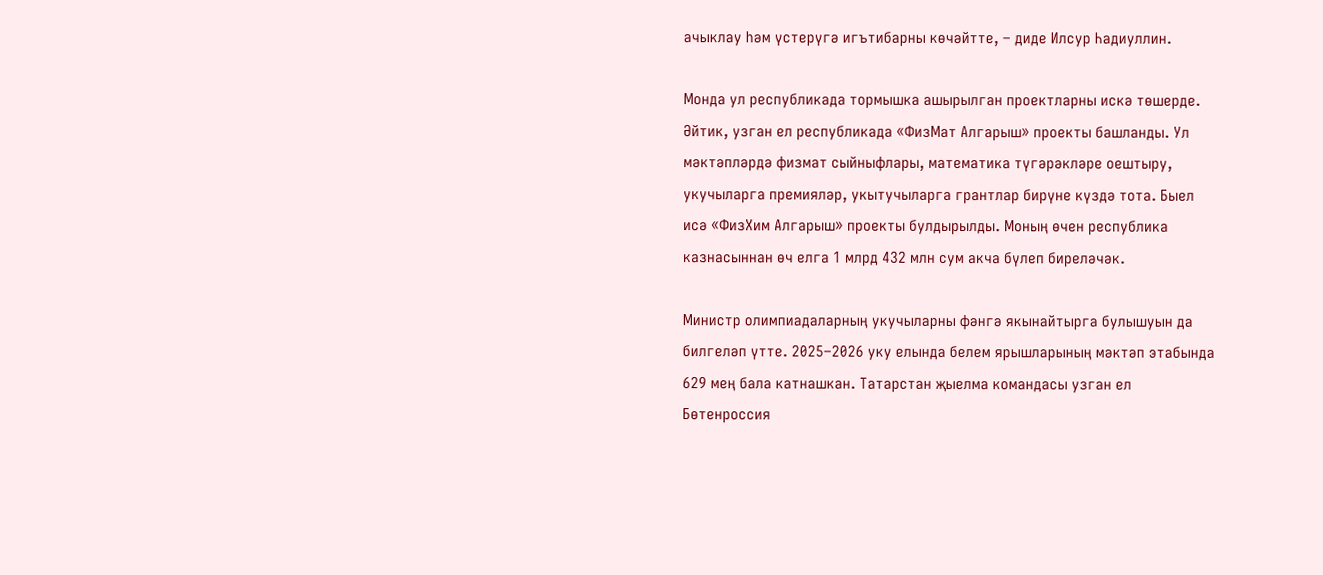ачыклау һәм үстерүгә игътибарны көчәйтте, – диде Илсур Һадиуллин.

Монда ул республикада тормышка ашырылган проектларны искә төшерде. Әйтик, узган ел республикада «ФизМат Алгарыш» проекты башланды. Ул мәктәпләрдә физмат сыйныфлары, математика түгәрәкләре оештыру, укучыларга премияләр, укытучыларга грантлар бирүне күздә тота. Быел исә «ФизХим Алгарыш» проекты булдырылды. Моның өчен республика казнасыннан өч елга 1 млрд 432 млн сум акча бүлеп биреләчәк.

Министр олимпиадаларның укучыларны фәнгә якынайтырга булышуын да билгеләп үтте. 2025–2026 уку елында белем ярышларының мәктәп этабында 629 мең бала катнашкан. Татарстан җыелма командасы узган ел Бөтенроссия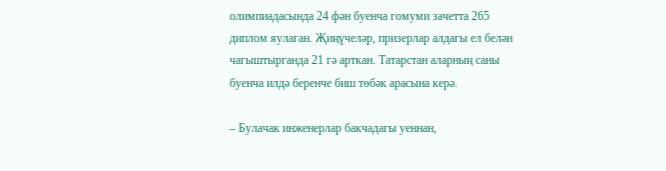олимпиадасында 24 фән буенча гомуми зачетта 265 диплом яулаган. Җиңүчеләр, призерлар алдагы ел белән чагыштырганда 21 гә арткан. Татарстан аларның саны буенча илдә беренче биш төбәк арасына керә.

– Булачак инженерлар бакчадагы уеннан,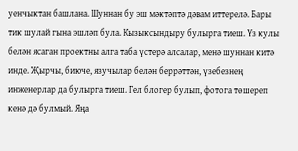уенчыктан башлана. Шуннан бу эш мәктәптә дәвам иттерелә. Бары тик шулай гына эшләп була. Кызыксындыру булырга тиеш. Үз кулы белән ясаган проектны алга таба үстерә алсалар, менә шуннан китә инде. Җырчы, биюче, язучылар белән беррәттән, үзебезнең инженерлар да булырга тиеш. Гел блогер булып, фотога төшереп кенә дә булмый. Яңа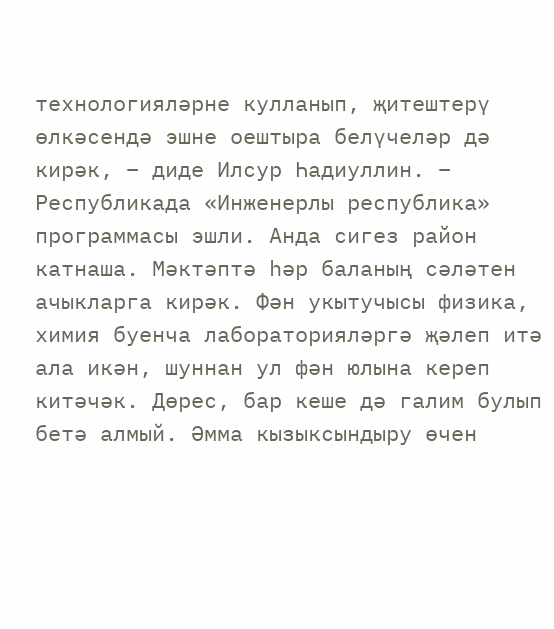технологияләрне кулланып, җитештерү өлкәсендә эшне оештыра белүчеләр дә кирәк, – диде Илсур Һадиуллин. – Республикада «Инженерлы республика» программасы эшли. Анда сигез район катнаша. Мәктәптә һәр баланың сәләтен ачыкларга кирәк. Фән укытучысы физика, химия буенча лабораторияләргә җәлеп итә ала икән, шуннан ул фән юлына кереп китәчәк. Дөрес, бар кеше дә галим булып бетә алмый. Әмма кызыксындыру өчен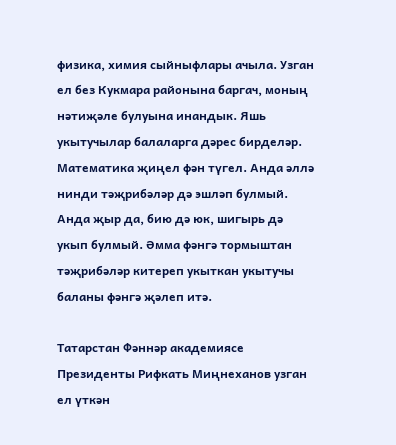физика, химия сыйныфлары ачыла. Узган ел без Кукмара районына баргач, моның нәтиҗәле булуына инандык. Яшь укытучылар балаларга дәрес бирделәр. Математика җиңел фән түгел. Анда әллә нинди тәҗрибәләр дә эшләп булмый. Анда җыр да, бию дә юк, шигырь дә укып булмый. Әмма фәнгә тормыштан тәҗрибәләр китереп укыткан укытучы баланы фәнгә җәлеп итә.

Татарстан Фәннәр академиясе Президенты Рифкать Миңнеханов узган ел үткән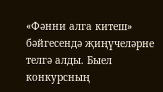«Фәнни алга китеш» бәйгесендә җиңүчеләрне телгә алды. Быел конкурсның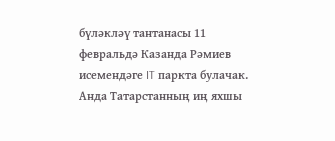бүләкләү тантанасы 11 февральдә Казанда Рәмиев исемендәге IT паркта булачак. Анда Татарстанның иң яхшы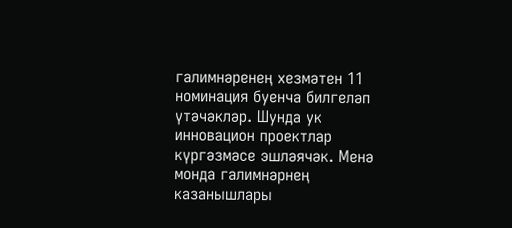галимнәренең хезмәтен 11 номинация буенча билгеләп үтәчәкләр. Шунда ук инновацион проектлар күргәзмәсе эшләячәк. Менә монда галимнәрнең казанышлары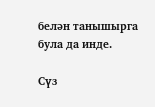белән танышырга була да инде.

Сүз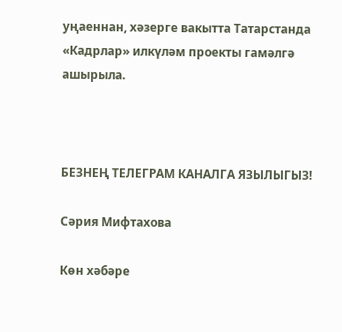уңаеннан, хәзерге вакытта Татарстанда «Кадрлар» илкүләм проекты гамәлгә ашырыла.



БЕЗНЕҢ ТЕЛЕГРАМ КАНАЛГА ЯЗЫЛЫГЫЗ!

Сәрия Мифтахова

Көн хәбәре